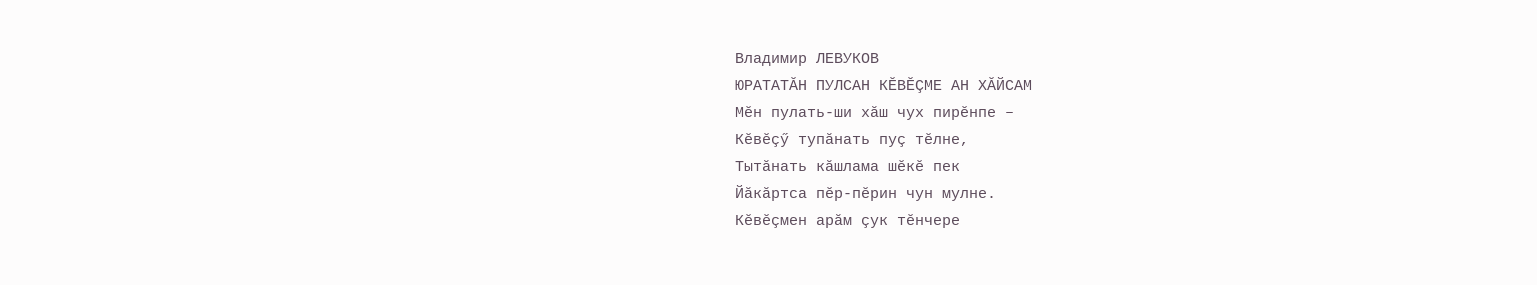Владимир ЛЕВУКОВ
ЮРАТАТĂН ПУЛСАН КĔВĔÇМЕ АН ХĂЙСАМ
Мĕн пулать-ши хăш чух пирĕнпе –
Кĕвĕçӳ тупăнать пуç тĕлне,
Тытăнать кăшлама шĕкĕ пек
Йăкăртса пĕр-пĕрин чун мулне.
Кĕвĕçмен арăм çук тĕнчере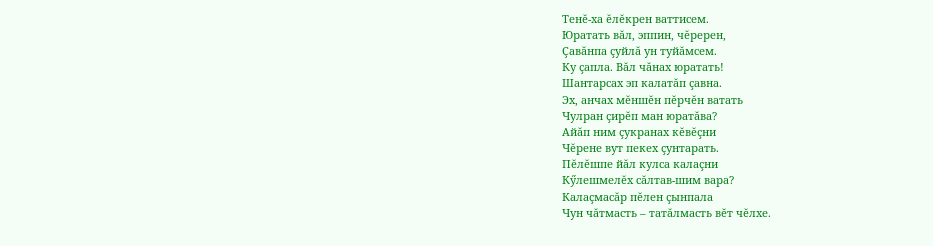Тенĕ-ха ĕлĕкрен ваттисем.
Юратать вăл, эппин, чĕререн,
Çавăнпа çуйлă ун туйăмсем.
Ку çапла. Вăл чăнах юратать!
Шантарсах эп калатăп çавна.
Эх, анчах мĕншĕн пĕрчĕн ватать
Чулран çирĕп ман юратăва?
Айăп ним çукранах кĕвĕçни
Чĕрене вут пекех çунтарать.
Пĕлĕшпе йăл кулса калаçни
Кӳлешмелĕх сăлтав-шим вара?
Калаçмасăр пĕлен çынпала
Чун чăтмасть – татăлмасть вĕт чĕлхе.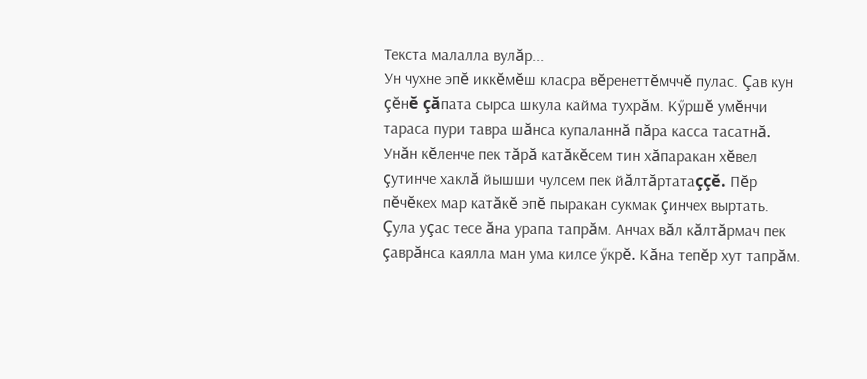Текста малалла вулăр...
Ун чухне эпĕ иккĕмĕш класра вĕренеттĕмччĕ пулас. Çав кун çĕнĕ çăпата сырса шкула кайма тухрăм. Кӳршĕ умĕнчи тараса пури тавра шăнса купаланнă пăра касса тасатнă. Унăн кĕленче пек тăрă катăкĕсем тин хăпаракан хĕвел çутинче хаклă йышши чулсем пек йăлтăртатаççĕ. Пĕр пĕчĕкех мар катăкĕ эпĕ пыракан сукмак çинчех выртать. Çула уçас тесе ăна урапа тапрăм. Анчах вăл кăлтăрмач пек çаврăнса каялла ман ума килсе ӳкрĕ. Кăна тепĕр хут тапрăм.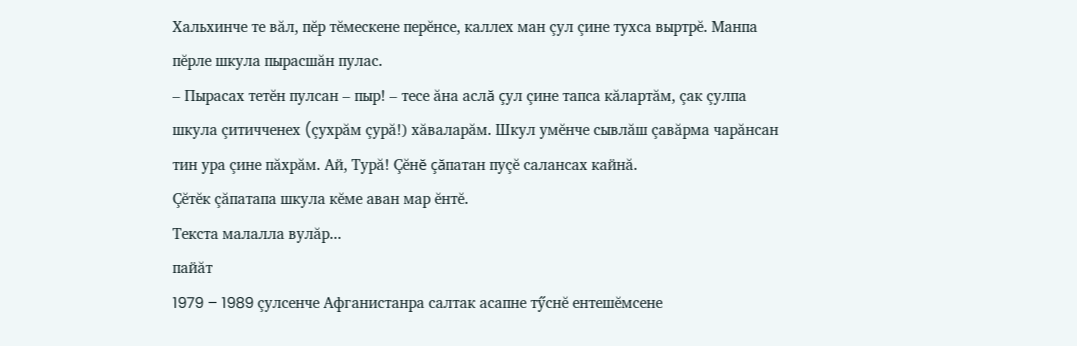Хальхинче те вăл, пĕр тĕмескене перĕнсе, каллех ман çул çине тухса выртрĕ. Манпа пĕрле шкула пырасшăн пулас.
– Пырасах тетĕн пулсан – пыр! – тесе ăна аслă çул çине тапса кăлартăм, çак çулпа шкула çитичченех (çухрăм çурă!) хăваларăм. Шкул умĕнче сывлăш çавăрма чарăнсан тин ура çине пăхрăм. Ай, Турă! Çĕнĕ çăпатан пуçĕ салансах кайнă.
Çĕтĕк çăпатапа шкула кĕме аван мар ĕнтĕ.
Текста малалла вулăр...
пайăт
1979 – 1989 çулсенче Афганистанра салтак асапне тӳснĕ ентешĕмсене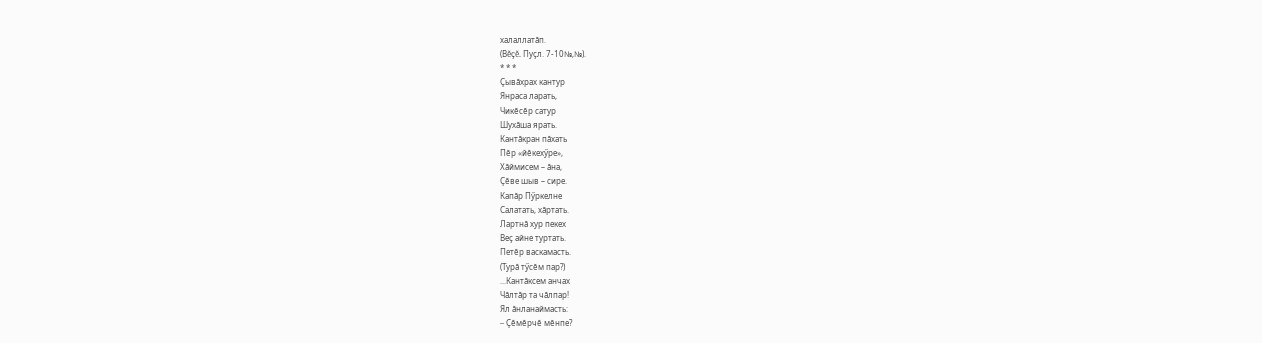халаллатăп.
(Вĕçĕ. Пуçл. 7-10№,№).
* * *
Çывăхрах кантур
Янраса ларать,
Чикĕсĕр сатур
Шухăша ярать.
Кантăкран пăхать
Пĕр «йĕкехӳре»,
Хăймисем – ăна,
Çĕве шыв – сире.
Капăр Пӳркелне
Салатать, хăртать.
Лартнă хур пекех
Веç айне туртать.
Петĕр васкамасть.
(Турă тӳсĕм пар?)
...Кантăксем анчах
Чăлтăр та чăлпар!
Ял ăнланаймасть:
– Çĕмĕрчĕ мĕнпе?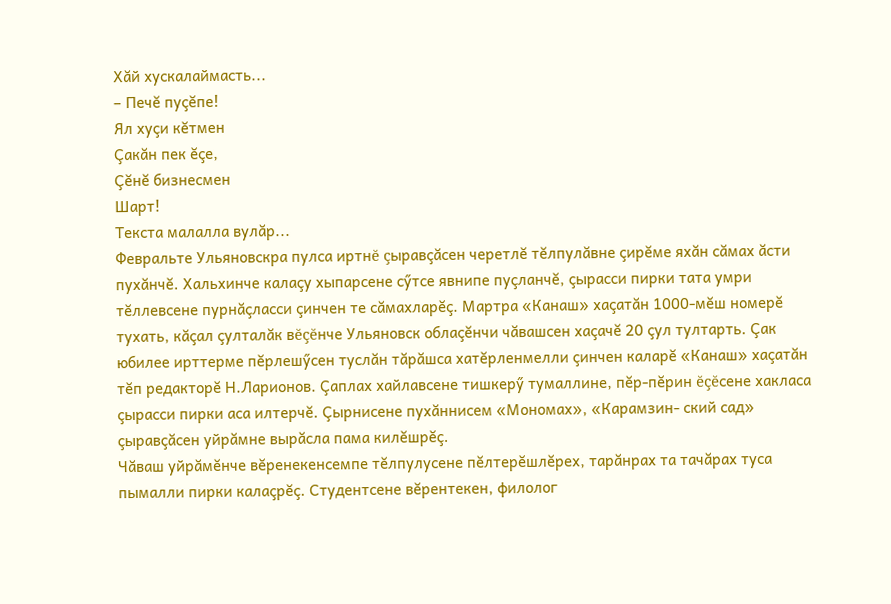Хăй хускалаймасть...
– Печĕ пуçĕпе!
Ял хуçи кĕтмен
Çакăн пек ĕçе,
Çĕнĕ бизнесмен
Шарт!
Текста малалла вулăр...
Февральте Ульяновскра пулса иртнĕ çыравçăсен черетлĕ тĕлпулăвне çирĕме яхăн сăмах ăсти пухăнчĕ. Хальхинче калаçу хыпарсене сӳтсе явнипе пуçланчĕ, çырасси пирки тата умри тĕллевсене пурнăçласси çинчен те сăмахларĕç. Мартра «Канаш» хаçатăн 1000-мĕш номерĕ тухать, кăçал çулталăк вĕçĕнче Ульяновск облаçĕнчи чăвашсен хаçачĕ 20 çул тултарть. Çак юбилее ирттерме пĕрлешӳсен туслăн тăрăшса хатĕрленмелли çинчен каларĕ «Канаш» хаçатăн тĕп редакторĕ Н.Ларионов. Çаплах хайлавсене тишкерӳ тумаллине, пĕр-пĕрин ĕçĕсене хакласа çырасси пирки аса илтерчĕ. Çырнисене пухăннисем «Мономах», «Карамзин- ский сад» çыравçăсен уйрăмне вырăсла пама килĕшрĕç.
Чăваш уйрăмĕнче вĕренекенсемпе тĕлпулусене пĕлтерĕшлĕрех, тарăнрах та тачăрах туса пымалли пирки калаçрĕç. Студентсене вĕрентекен, филолог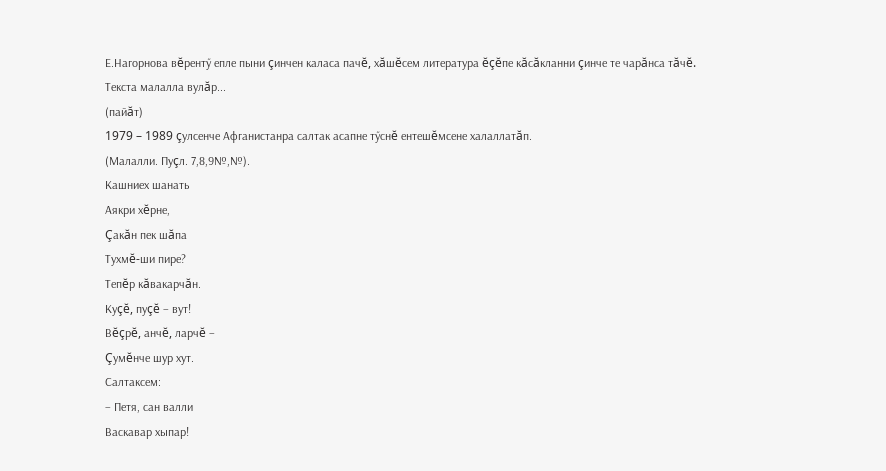Е.Нагорнова вĕрентӳ епле пыни çинчен каласа пачĕ, хăшĕсем литература ĕçĕпе кăсăкланни çинче те чарăнса тăчĕ.
Текста малалла вулăр...
(пайăт)
1979 – 1989 çулсенче Афганистанра салтак асапне тӳснĕ ентешĕмсене халаллатăп.
(Малалли. Пуçл. 7,8,9№,№).
Кашниех шанать
Аякри хĕрне,
Çакăн пек шăпа
Тухмĕ-ши пире?
Тепĕр кăвакарчăн.
Куçĕ, пуçĕ – вут!
Вĕçрĕ, анчĕ, ларчĕ –
Çумĕнче шур хут.
Салтаксем:
– Петя, сан валли
Васкавар хыпар!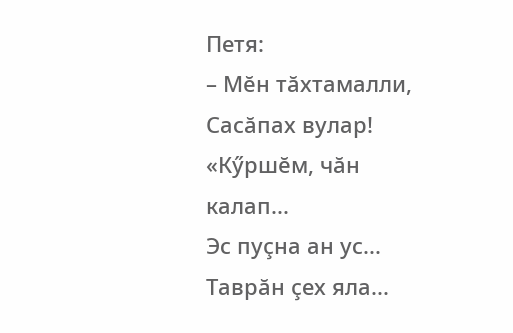Петя:
– Мĕн тăхтамалли,
Сасăпах вулар!
«Кӳршĕм, чăн калап...
Эс пуçна ан ус...
Таврăн çех яла...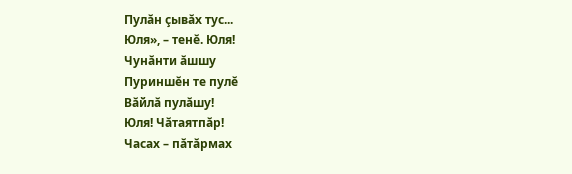Пулăн çывăх тус...
Юля», – тенĕ. Юля!
Чунăнти ăшшу
Пуриншĕн те пулĕ
Вăйлă пулăшу!
Юля! Чăтаятпăр!
Часах – пăтăрмах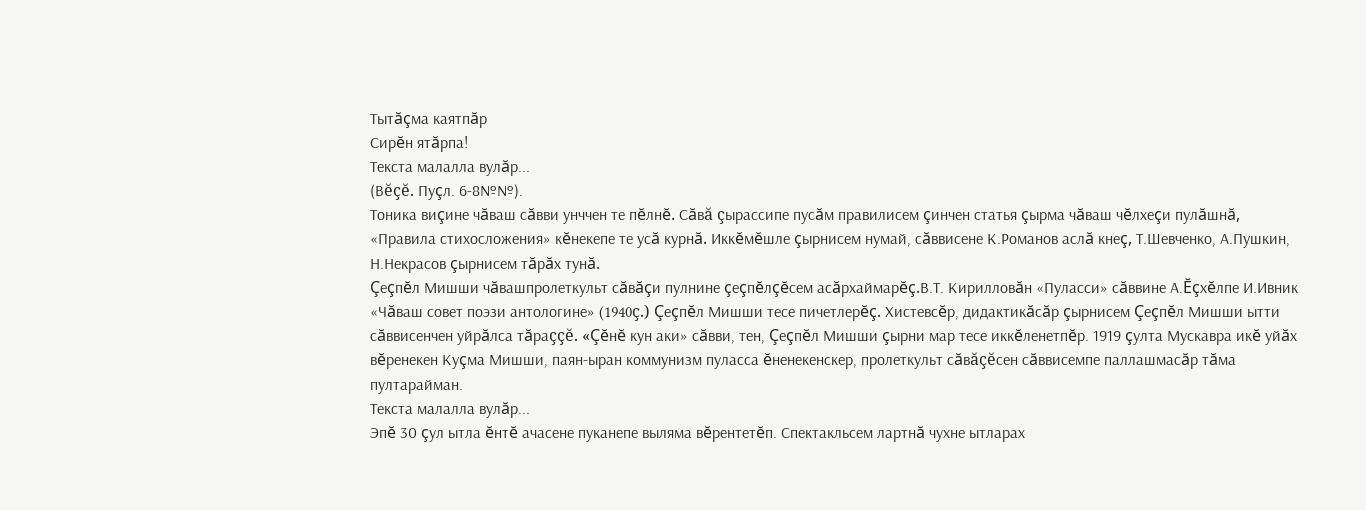Тытăçма каятпăр
Сирĕн ятăрпа!
Текста малалла вулăр...
(Вĕçĕ. Пуçл. 6-8№№).
Тоника виçине чăваш сăвви унччен те пĕлнĕ. Сăвă çырассипе пусăм правилисем çинчен статья çырма чăваш чĕлхеçи пулăшнă, «Правила стихосложения» кĕнекепе те усă курнă. Иккĕмĕшле çырнисем нумай, сăввисене К.Романов аслă кнеç, Т.Шевченко, А.Пушкин, Н.Некрасов çырнисем тăрăх тунă.
Çеçпĕл Мишши чăвашпролеткульт сăвăçи пулнине çеçпĕлçĕсем асăрхаймарĕç.В.Т. Кирилловăн «Пуласси» сăввине А.Ĕçхĕлпе И.Ивник «Чăваш совет поэзи антологине» (1940ç.) Çеçпĕл Мишши тесе пичетлерĕç. Хистевсĕр, дидактикăсăр çырнисем Çеçпĕл Мишши ытти сăввисенчен уйрăлса тăраççĕ. «Çĕнĕ кун аки» сăвви, тен, Çеçпĕл Мишши çырни мар тесе иккĕленетпĕр. 1919 çулта Мускавра икĕ уйăх вĕренекен Куçма Мишши, паян-ыран коммунизм пуласса ĕненекенскер, пролеткульт сăвăçĕсен сăввисемпе паллашмасăр тăма пултарайман.
Текста малалла вулăр...
Эпĕ 30 çул ытла ĕнтĕ ачасене пуканепе выляма вĕрентетĕп. Спектакльсем лартнă чухне ытларах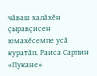чăваш халăхĕн çыравçисен юмахĕсемпе усă куратăп. Раиса Сарпин «Пукане»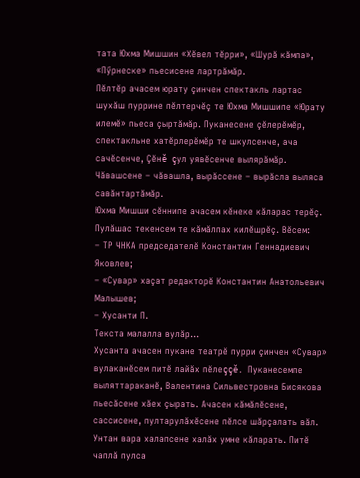тата Юхма Мишшин «Хĕвел тĕрри», «Шурă кăмпа», «Пӳрнеске» пьесисене лартрăмăр.
Пĕлтĕр ачасем юрату çинчен спектакль лартас шухăш пуррине пĕлтерчĕç те Юхма Мишшипе «Юрату илемĕ» пьеса çыртăмăр. Пуканесене çĕлерĕмĕр, спектакльне хатĕрлерĕмĕр те шкулсенче, ача сачĕсенче, Çĕнĕ çул уявĕсенче вылярăмăр. Чăвашсене – чăвашла, вырăссене – вырăсла выляса савăнтартăмăр.
Юхма Мишши сĕннипе ачасем кĕнеке кăларас терĕç. Пулăшас текенсем те кăмăлпах килĕшрĕç. Вĕсем:
– ТР ЧНКА председателĕ Константин Геннадиевич Яковлев;
– «Сувар» хаçат редакторĕ Константин Анатольевич Малышев;
– Хусанти П.
Текста малалла вулăр...
Хусанта ачасен пукане театрĕ пурри çинчен «Сувар» вулаканĕсем питĕ лайăх пĕлеççĕ. Пуканесемпе выляттараканĕ, Валентина Сильвестровна Бисякова пьесăсене хăех çырать. Ачасен кăмăлĕсене, сассисене, пултарулăхĕсене пĕлсе шăрçалать вăл. Унтан вара халапсене халăх умне кăларать. Питĕ чаплă пулса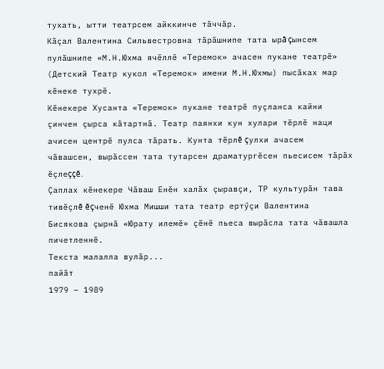тухать, ытти театрсем айккинче тăччăр.
Кăçал Валентина Сильвестровна тăрăшнипе тата ырă çынсем пулăшнипе «М.Н.Юхма ячĕллĕ «Теремок» ачасен пукане театрĕ» (Детский Театр кукол «Теремок» имени М.Н.Юхмы) пысăках мар кĕнеке тухрĕ.
Кĕнекере Хусанта «Теремок» пукане театрĕ пуçланса кайни çинчен çырса кăтартнă. Театр паянхи кун хулари тĕрлĕ наци ачисен центрĕ пулса тăрать. Кунта тĕрлĕ çулхи ачасем чăвашсен, вырăссен тата тутарсен драматургĕсен пьесисем тăрăх ĕçлеççĕ.
Çаплах кĕнекере Чăваш Енĕн халăх çыравçи, ТР культурăн тава тивĕçлĕ ĕçченĕ Юхма Мишши тата театр ертӳçи Валентина Бисякова çырнă «Юрату илемĕ» çĕнĕ пьеса вырăсла тата чăвашла пичетленнĕ.
Текста малалла вулăр...
пайăт
1979 – 1989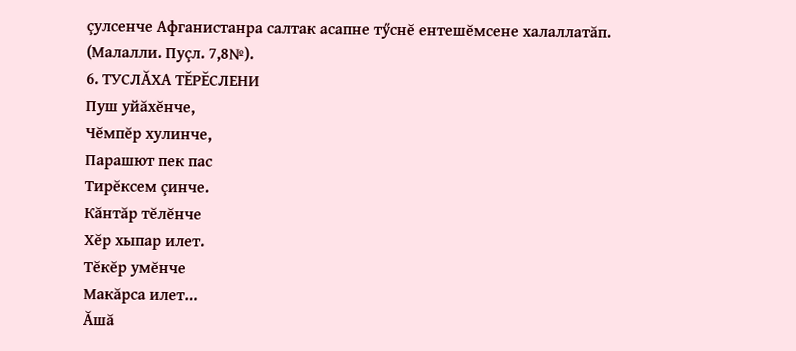çулсенче Афганистанра салтак асапне тӳснĕ ентешĕмсене халаллатăп.
(Малалли. Пуçл. 7,8№).
6. ТУСЛĂХА ТĔРĔСЛЕНИ
Пуш уйăхĕнче,
Чĕмпĕр хулинче,
Парашют пек пас
Тирĕксем çинче.
Кăнтăр тĕлĕнче
Хĕр хыпар илет.
Тĕкĕр умĕнче
Макăрса илет…
Ăшă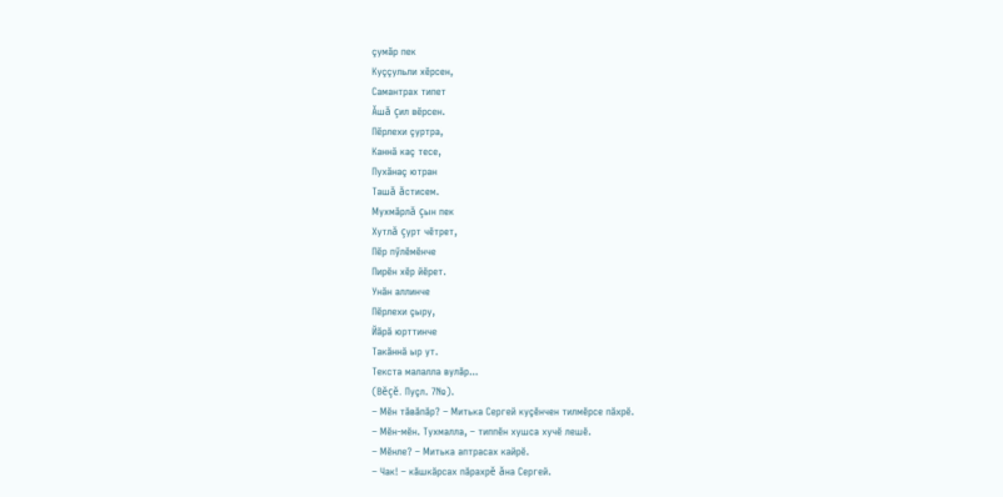çумăр пек
Куççульли хĕрсен,
Самантрах типет
Ăшă çил вĕрсен.
Пĕрлехи çуртра,
Каннă каç тесе,
Пухăнаç ютран
Ташă ăстисем.
Мухмăрлă çын пек
Хутлă çурт чĕтрет,
Пĕр пӳлĕмĕнче
Пирĕн хĕр йĕрет.
Унăн аллинче
Пĕрлехи çыру,
Йăрă юрттинче
Такăннă ыр ут.
Текста малалла вулăр...
(Вĕçĕ. Пуçл. 7№).
– Мĕн тăвăпăр? – Митька Сергей куçĕнчен тилмĕрсе пăхрĕ.
– Мĕн-мĕн. Тухмалла, – типпĕн хушса хучĕ лешĕ.
– Мĕнле? – Митька аптрасах кайрĕ.
– Чак! – кăшкăрсах пăрахрĕ ăна Сергей.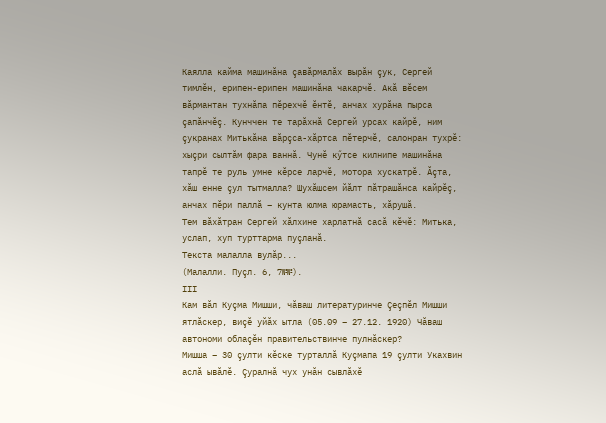Каялла кайма машинăна çавăрмалăх вырăн çук, Сергей тимлĕн, ерипен-ерипен машинăна чакарчĕ. Акă вĕсем вăрмантан тухнăпа пĕрехчĕ ĕнтĕ, анчах хурăна пырса çапăнчĕç. Кунччен те тарăхнă Сергей урсах кайрĕ, ним çукранах Митькăна вăрçса-хăртса пĕтерчĕ, салонран тухрĕ: хыçри сылтăм фара ваннă. Чунĕ кӳтсе килнипе машинăна тапрĕ те руль умне кĕрсе ларчĕ, мотора хускатрĕ. Ăçта, хăш енне çул тытмалла? Шухăшсем йăлт пăтрашăнса кайрĕç, анчах пĕри паллă – кунта юлма юрамасть, хăрушă.
Тем вăхăтран Сергей хăлхине харлатнă сасă кĕчĕ: Митька, услап, хуп турттарма пуçланă.
Текста малалла вулăр...
(Малалли. Пуçл. 6, 7№№).
III
Кам вăл Куçма Мишши, чăваш литературинче Çеçпĕл Мишши ятлăскер, виçĕ уйăх ытла (05.09 – 27.12. 1920) Чăваш автономи облаçĕн правительствинче пулнăскер?
Мишша – 30 çулти кĕске турталлă Куçмапа 19 çулти Укахвин аслă ывăлĕ. Çуралнă чух унăн сывлăхĕ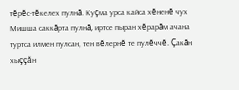тĕрĕс-тĕкелех пулнă. Куçма урса кайса хĕненĕ чух Мишша саккăрта пулнă, иртсе пыран хĕрарăм ачана туртса илмен пулсан, тен вĕлернĕ те пулĕччĕ. Çакăн хыççăн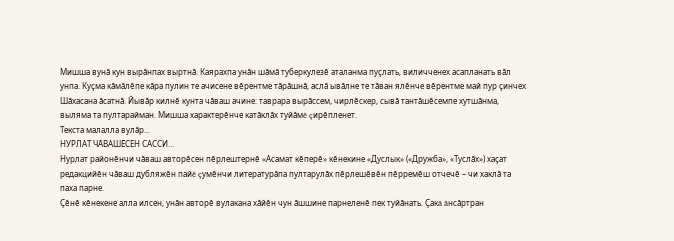Мишша вунă кун вырăнпах выртнă. Каярахпа унăн шăмă туберкулезĕ аталанма пуçлать, виличченех асапланать вăл унпа. Куçма кăмăлĕпе кăра пулин те ачисене вĕрентме тăрăшнă, аслă ывăлне те тăван ялĕнче вĕрентме май пур çинчех Шăхасана ăсатнă. Йывăр килнĕ кунта чăваш ачине: таврара вырăссем, чирлĕскер, сывă тантăшĕсемпе хутшăнма, выляма та пултарайман. Мишша характерĕнче катăклăх туйăмĕ çирĕпленет.
Текста малалла вулăр...
НУРЛАТ ЧĂВАШĔСЕН САССИ…
Нурлат районĕнчи чăваш авторĕсен пĕрлештернĕ «Асамат кĕперĕ» кĕнекине «Дуслык» («Дружба», «Туслăх») хаçат редакцийĕн чăваш дубляжĕн пайĕ çумĕнчи литературăпа пултарулăх пĕрлешĕвĕн пĕрремĕш отчечĕ – чи хаклă та паха парне.
Çĕнĕ кĕнекене алла илсен, унăн авторĕ вулакана хăйĕн чун ăшшине парнеленĕ пек туйăнать. Çакă ăнсăртран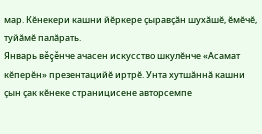мар. Кĕнекери кашни йĕркере çыравçăн шухăшĕ, ĕмĕчĕ, туйăмĕ палăрать.
Январь вĕçĕнче ачасен искусство шкулĕнче «Асамат кĕперĕн» презентацийĕ иртрĕ. Унта хутшăннă кашни çын çак кĕнеке страницисене авторсемпе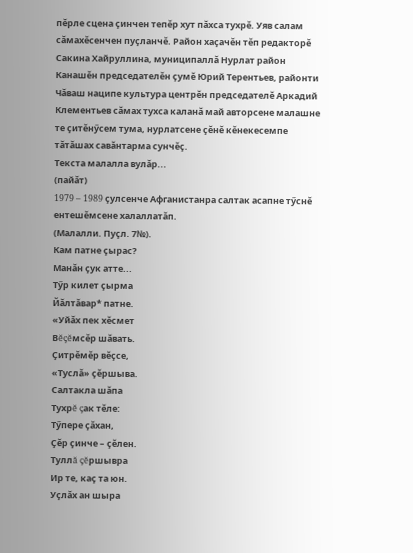пĕрле сцена çинчен тепĕр хут пăхса тухрĕ. Уяв салам сăмахĕсенчен пуçланчĕ. Район хаçачĕн тĕп редакторĕ Сакина Хайруллина, муниципаллă Нурлат район Канашĕн председателĕн çумĕ Юрий Терентьев, районти Чăваш наципе культура центрĕн председателĕ Аркадий Клементьев сăмах тухса каланă май авторсене малашне те çитĕнӳсем тума, нурлатсене çĕнĕ кĕнекесемпе тăтăшах савăнтарма сунчĕç.
Текста малалла вулăр...
(пайăт)
1979 – 1989 çулсенче Афганистанра салтак асапне тӳснĕ ентешĕмсене халаллатăп.
(Малалли. Пуçл. 7№).
Кам патне çырас?
Манăн çук атте...
Тӳр килет çырма
Йăлтăвар* патне.
«Уйăх пек хĕсмет
Вĕçĕмсĕр шăвать.
Çитрĕмĕр вĕçсе,
«Туслă» çĕршыва.
Салтакла шăпа
Тухрĕ çак тĕле:
Тӳпере çăхан,
Çĕр çинче – çĕлен.
Туллă çĕршывра
Ир те, каç та юн.
Уçлăх ан шыра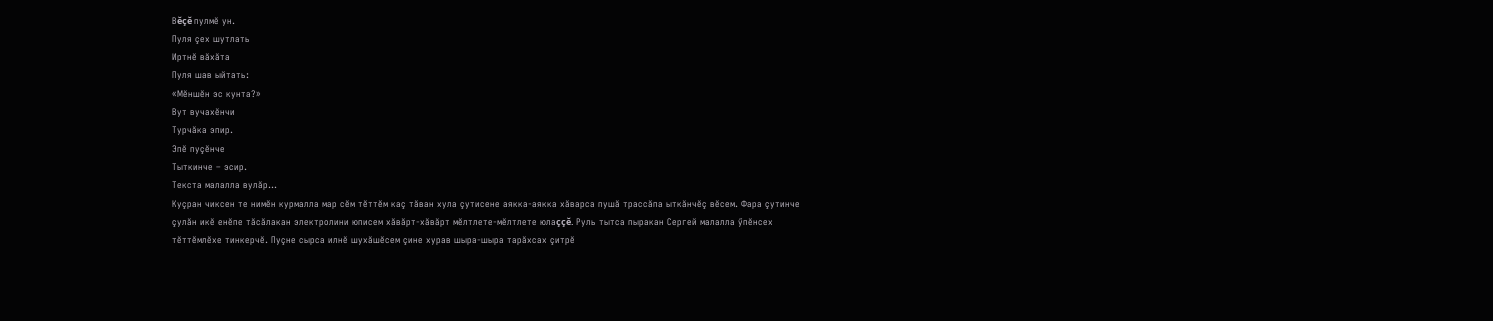Вĕçĕ пулмĕ ун.
Пуля çех шутлать
Иртнĕ вăхăта
Пуля шав ыйтать:
«Мĕншĕн эс кунта?»
Вут вучахĕнчи
Турчăка эпир.
Эпĕ пуçĕнче
Тыткинче – эсир.
Текста малалла вулăр...
Куçран чиксен те нимĕн курмалла мар сĕм тĕттĕм каç тăван хула çутисене аякка-аякка хăварса пушă трассăпа ыткăнчĕç вĕсем. Фара çутинче çулăн икĕ енĕпе тăсăлакан электролини юписем хăвăрт-хăвăрт мĕлтлете-мĕлтлете юлаççĕ. Руль тытса пыракан Сергей малалла ӳпĕнсех тĕттĕмлĕхе тинкерчĕ. Пуçне сырса илнĕ шухăшĕсем çине хурав шыра-шыра тарăхсах çитрĕ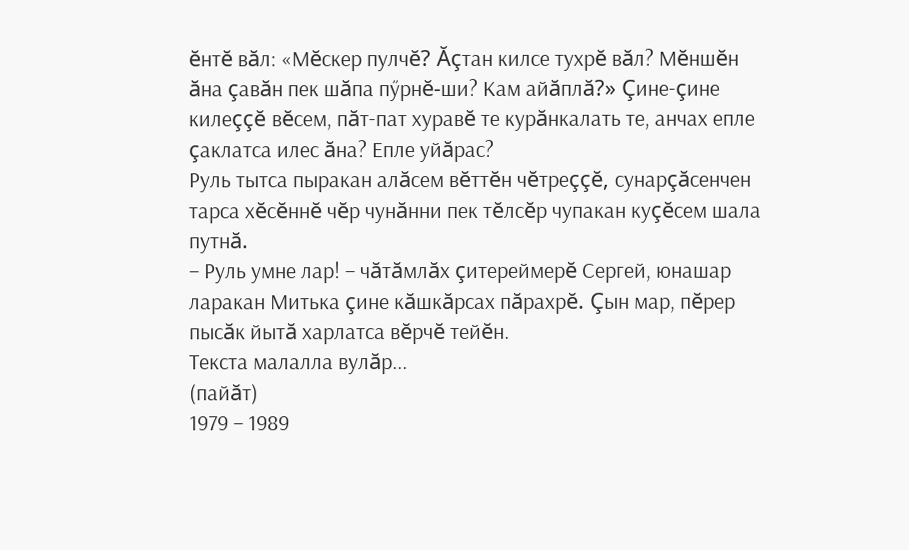ĕнтĕ вăл: «Мĕскер пулчĕ? Ăçтан килсе тухрĕ вăл? Мĕншĕн ăна çавăн пек шăпа пӳрнĕ-ши? Кам айăплă?» Çине-çине килеççĕ вĕсем, пăт-пат хуравĕ те курăнкалать те, анчах епле çаклатса илес ăна? Епле уйăрас?
Руль тытса пыракан алăсем вĕттĕн чĕтреççĕ, сунарçăсенчен тарса хĕсĕннĕ чĕр чунăнни пек тĕлсĕр чупакан куçĕсем шала путнă.
– Руль умне лар! – чăтăмлăх çитереймерĕ Сергей, юнашар ларакан Митька çине кăшкăрсах пăрахрĕ. Çын мар, пĕрер пысăк йытă харлатса вĕрчĕ тейĕн.
Текста малалла вулăр...
(пайăт)
1979 – 1989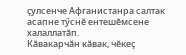çулсенче Афганистанра салтак асапне тӳснĕ ентешĕмсене халаллатăп.
Кăвакарчăн кăвак, чĕкеç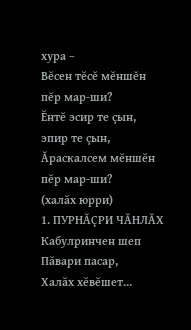хура –
Вĕсен тĕсĕ мĕншĕн
пĕр мар-ши?
Ĕнтĕ эсир те çын,
эпир те çын,
Ăраскалсем мĕншĕн
пĕр мар-ши?
(халăх юрри)
1. ПУРНĂÇРИ ЧĂНЛĂХ
Кабулринчен шеп
Пăвари пасар,
Халăх хĕвĕшет...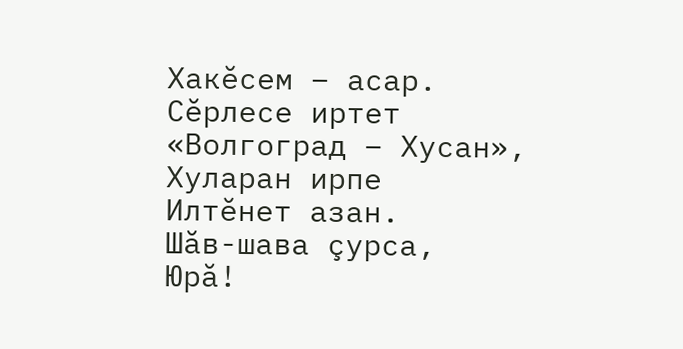Хакĕсем – асар.
Сĕрлесе иртет
«Волгоград – Хусан»,
Хуларан ирпе
Илтĕнет азан.
Шăв-шава çурса,
Юрă!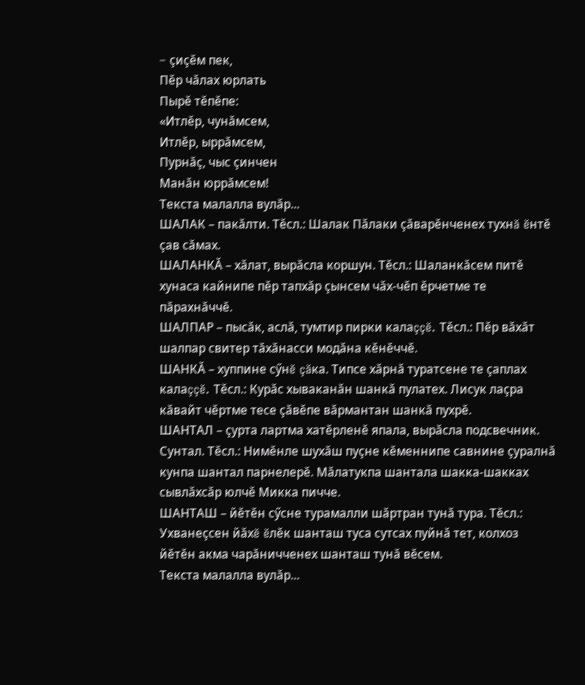– çиçĕм пек,
Пĕр чăлах юрлать
Пырĕ тĕпĕпе:
«Итлĕр, чунăмсем,
Итлĕр, ыррăмсем,
Пурнăç, чыс çинчен
Манăн юррăмсем!
Текста малалла вулăр...
ШАЛАК – пакăлти. Тĕсл.: Шалак Пăлаки çăварĕнченех тухнă ĕнтĕ çав сăмах.
ШАЛАНКĂ – хăлат, вырăсла коршун. Тĕсл.: Шаланкăсем питĕ хунаса кайнипе пĕр тапхăр çынсем чăх-чĕп ĕрчетме те пăрахнăччĕ.
ШАЛПАР – пысăк, аслă, тумтир пирки калаççĕ. Тĕсл.: Пĕр вăхăт шалпар свитер тăхăнасси модăна кĕнĕччĕ.
ШАНКĂ – хуппине сӳнĕ çăка. Типсе хăрнă туратсене те çаплах калаççĕ. Тĕсл.: Курăс хываканăн шанкă пулатех. Лисук лаçра кăвайт чĕртме тесе çăвĕпе вăрмантан шанкă пухрĕ.
ШАНТАЛ – çурта лартма хатĕрленĕ япала, вырăсла подсвечник. Сунтал. Тĕсл.: Нимĕнле шухăш пуçне кĕменнипе савнине çуралнă кунпа шантал парнелерĕ. Мăлатукпа шантала шакка-шакках сывлăхсăр юлчĕ Микка пичче.
ШАНТАШ – йĕтĕн сӳсне турамалли шăртран тунă тура. Тĕсл.: Ухванеçсен йăхĕ ĕлĕк шанташ туса сутсах пуйнă тет, колхоз йĕтĕн акма чарăничченех шанташ тунă вĕсем.
Текста малалла вулăр...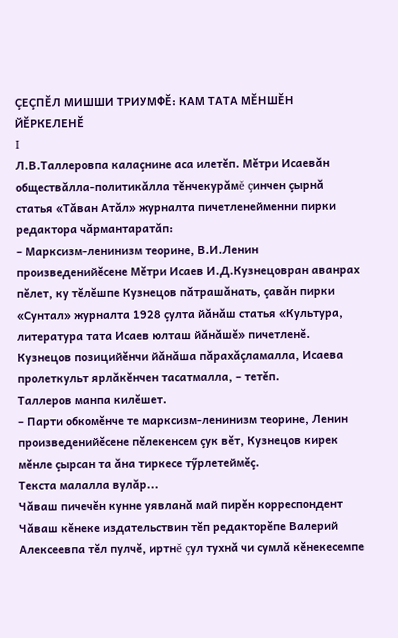ÇЕÇПĔЛ МИШШИ ТРИУМФĔ: КАМ ТАТА МĔНШĔН ЙĔРКЕЛЕНĔ
I
Л.В.Таллеровпа калаçнине аса илетĕп. Мĕтри Исаевăн обществăлла-политикăлла тĕнчекурăмĕ çинчен çырнă статья «Тăван Атăл» журналта пичетленейменни пирки редактора чăрмантаратăп:
– Марксизм-ленинизм теорине, В.И.Ленин произведенийĕсене Мĕтри Исаев И.Д.Кузнецовран аванрах пĕлет, ку тĕлĕшпе Кузнецов пăтрашăнать, çавăн пирки «Сунтал» журналта 1928 çулта йăнăш статья «Культура, литература тата Исаев юлташ йăнăшĕ» пичетленĕ. Кузнецов позицийĕнчи йăнăша пăрахăçламалла, Исаева пролеткульт ярлăкĕнчен тасатмалла, – тетĕп.
Таллеров манпа килĕшет.
– Парти обкомĕнче те марксизм-ленинизм теорине, Ленин произведенийĕсене пĕлекенсем çук вĕт, Кузнецов кирек мĕнле çырсан та ăна тиркесе тӳрлетеймĕç.
Текста малалла вулăр...
Чăваш пичечĕн кунне уявланă май пирĕн корреспондент Чăваш кĕнеке издательствин тĕп редакторĕпе Валерий Алексеевпа тĕл пулчĕ, иртнĕ çул тухнă чи сумлă кĕнекесемпе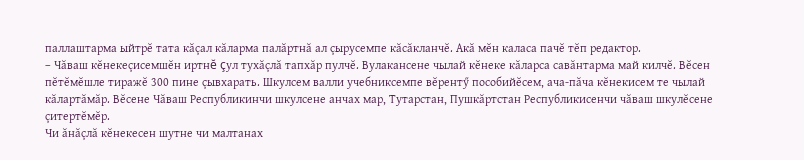паллаштарма ыйтрĕ тата кăçал кăларма палăртнă ал çырусемпе кăсăкланчĕ. Акă мĕн каласа пачĕ тĕп редактор.
– Чăваш кĕнекеçисемшĕн иртнĕ çул тухăçлă тапхăр пулчĕ. Вулакансене чылай кĕнеке кăларса савăнтарма май килчĕ. Вĕсен пĕтĕмĕшле тиражĕ 300 пине çывхарать. Шкулсем валли учебниксемпе вĕрентӳ пособийĕсем, ача-пăча кĕнекисем те чылай кăлартăмăр. Вĕсене Чăваш Республикинчи шкулсене анчах мар, Тутарстан, Пушкăртстан Республикисенчи чăваш шкулĕсене çитертĕмĕр.
Чи ăнăçлă кĕнекесен шутне чи малтанах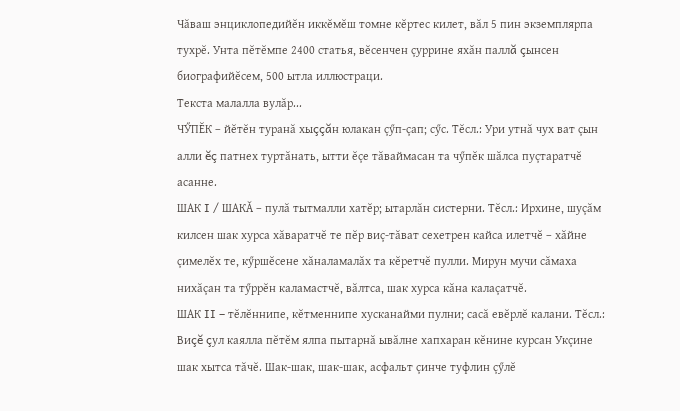Чăваш энциклопедийĕн иккĕмĕш томне кĕртес килет, вăл 5 пин экземплярпа тухрĕ. Унта пĕтĕмпе 2400 статья, вĕсенчен çуррине яхăн паллă çынсен биографийĕсем, 500 ытла иллюстраци.
Текста малалла вулăр...
ЧӲПĔК – йĕтĕн туранă хыççăн юлакан çӳп-çап; сӳс. Тĕсл.: Ури утнă чух ват çын алли ĕç патнех туртăнать, ытти ĕçе тăваймасан та чӳпĕк шăлса пуçтаратчĕ асанне.
ШАК I / ШАКĂ – пулă тытмалли хатĕр; ытарлăн систерни. Тĕсл.: Ирхине, шуçăм килсен шак хурса хăваратчĕ те пĕр виç-тăват сехетрен кайса илетчĕ – хăйне çимелĕх те, кӳршĕсене хăналамалăх та кĕретчĕ пулли. Мирун мучи сăмаха нихăçан та тӳррĕн каламастчĕ, вăлтса, шак хурса кăна калаçатчĕ.
ШАК II – тĕлĕннипе, кĕтменнипе хусканайми пулни; сасă евĕрлĕ калани. Тĕсл.: Виçĕ çул каялла пĕтĕм ялпа пытарнă ывăлне хапхаран кĕнине курсан Укçине шак хытса тăчĕ. Шак-шак, шак-шак, асфальт çинче туфлин çӳлĕ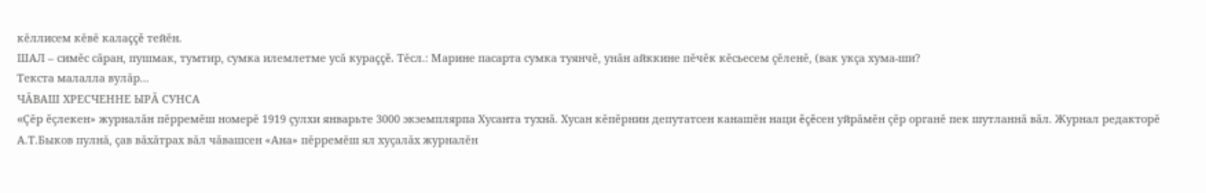кĕллисем кĕвĕ калаççĕ тейĕн.
ШАЛ – симĕс сăран, пушмак, тумтир, сумка илемлетме усă кураççĕ. Тĕсл.: Марине пасарта сумка туянчĕ, унăн айккине пĕчĕк кĕсьесем çĕленĕ, (вак укçа хума-ши?
Текста малалла вулăр...
ЧĂВАШ ХРЕСЧЕННЕ ЫРĂ СУНСА
«Çĕр ĕçлекен» журналăн пĕрремĕш номерĕ 1919 çулхи январьте 3000 экземплярпа Хусанта тухнă. Хусан кĕпĕрнин депутатсен канашĕн наци ĕçĕсен уйрăмĕн çĕр органĕ пек шутланнă вăл. Журнал редакторĕ А.Т.Быков пулнă, çав вăхăтрах вăл чăвашсен «Ана» пĕрремĕш ял хуçалăх журналĕн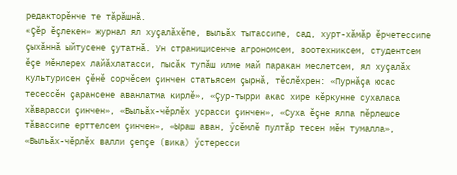редакторĕнче те тăрăшнă.
«Çĕр ĕçлекен» журнал ял хуçалăхĕпе, выльăх тытассипе, сад, хурт-хăмăр ĕрчетессипе çыхăннă ыйтусене çутатнă. Ун страницисенче агрономсем, зоотехниксем, студентсем ĕçе мĕнлерех лайăхлатасси, пысăк тупăш илме май паракан меслетсем, ял хуçалăх культурисен çĕнĕ сорчĕсем çинчен статьясем çырнă, тĕслĕхрен: «Пурнăçа юсас тесессĕн çарансене аванлатма кирлĕ», «Çур-тырри акас хире кĕркунне сухаласа хăварасси çинчен», «Выльăх-чĕрлĕх усрасси çинчен», «Суха ĕçне ялпа пĕрлешсе тăвассипе ерттелсем çинчен», «Ыраш аван, ӳсĕмлĕ пултăр тесен мĕн тумалла», «Выльăх-чĕрлĕх валли çепçе (вика) ӳстересси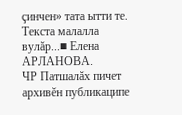çинчен» тата ытти те.
Текста малалла вулăр...■ Елена АРЛАНОВА.
ЧР Патшалăх пичет архивĕн публикаципе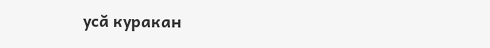усă куракан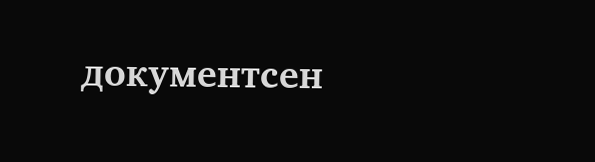документсен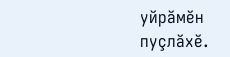уйрăмĕн пуçлăхĕ.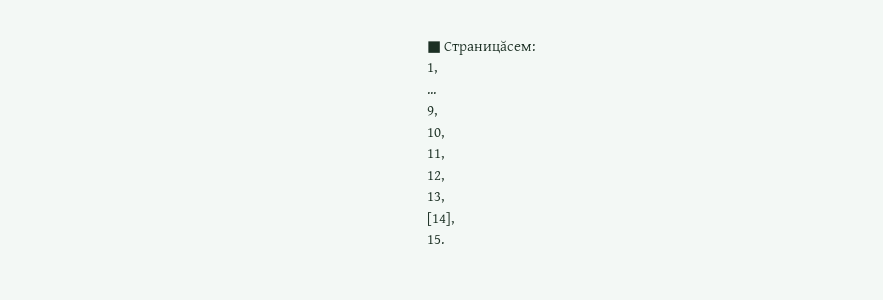■ Страницăсем:
1,
...
9,
10,
11,
12,
13,
[14],
15.